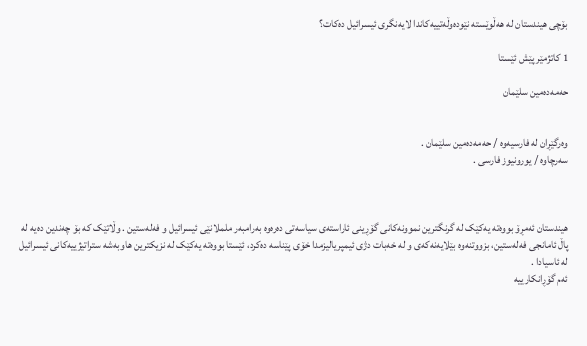بۆچی هیندستان لە هەڵوێستە نێودەوڵەتییەکاندا لایەنگری ئیسرائیل دەکات؟

1 کاتژمێر پێش ئێستا

حەمەدەمین سلێمان


وەرگێڕان لە فارسیەوە / حەمەدەمین سلێمان .
سەرچاوە / یورونیوز فارسی .



هیندستان ئەمڕۆ بووەتە یەکێک لە گرنگترین نموونەکانی گۆڕینی ئاراستەی سیاسەتی دەرەوە بەرامبەر ململانێی ئیسرائیل و فەلەستین . وڵاتێک کە بۆ چەندین دەیە لە پاڵ ئامانجی فەلەستین، بزووتنەوە بێلایەنەکەی و لە خەبات دژی ئیمپریالیزمدا خۆی پێناسە دەکرد، ئێستا بووەتە یەکێک لە نزیکترین هاوبەشە ستراتیژییەکانی ئیسرائیل لە ئاسیادا .
ئەم گۆڕانکارییە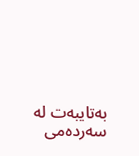بەتایبەت لە سەردەمی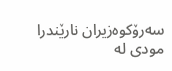سەرۆکوەزیران نارێندرا مودی لە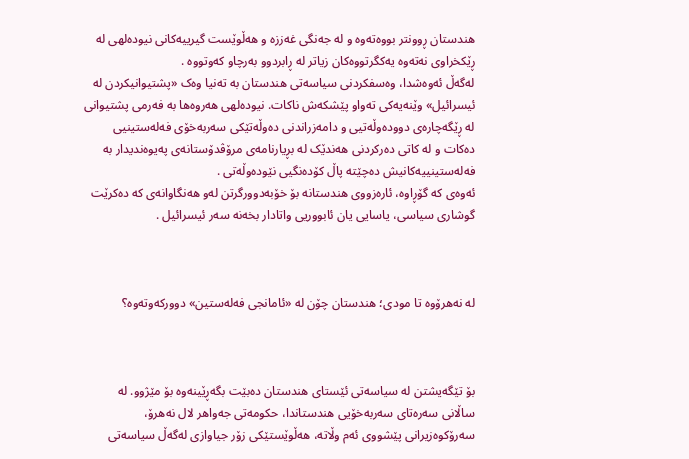هندستان ڕوونتر بووەتەوە و لە جەنگی غەززە و هەڵوێست گیرییەکانی نیودەلهی لە ڕێکخراوی نەتەوە یەکگرتووەکان زیاتر لە ڕابردوو بەرچاو کەوتووە .
لەگەڵ ئەوەشدا، وەسفکردنی سیاسەتی هندستان بە تەنیا وەک «پشتیوانیکردن لە ئیسرائیل» وێنەیەکی تەواو پێشکەش ناکات. نیودەلهی هەروەها بە فەرمی پشتیوانی لە ڕێگەچارەی دوودەوڵەتیی و دامەزراندنی دەوڵەتێکی سەربەخۆی فەلەستینیی دەکات و لە کاتی دەرکردنی هەندێک لە بڕیارنامەی مرۆڤدۆستانەی پەیوەندیدار بە فەلەستینییەکانیش دەچێتە پاڵ کۆدەنگیی نێودەوڵەتی .
ئەوەی کە گۆڕاوە، ئارەزووی هندستانە بۆ خۆبەدوورگرتن لەو هەنگاوانەی کە دەکرێت گوشاری سیاسی، یاسایی یان ئابووریی واتادار بخەنە سەر ئیسرائیل .



لە نەهرۆوە تا مودی؛ هندستان چۆن لە «ئامانجی فەلەستین» دوورکەوتەوە؟



بۆ تێگەیشتن لە سیاسەتی ئێستای هندستان دەبێت بگەڕێینەوە بۆ مێژوو. لە ساڵانی سەرەتای سەربەخۆیی هندستاندا، حکومەتی جەواهر لال نەهرۆ، سەرۆکوەزیرانی پێشووی ئەم وڵاتە، هەڵوێستێکی زۆر جیاوازی لەگەڵ سیاسەتی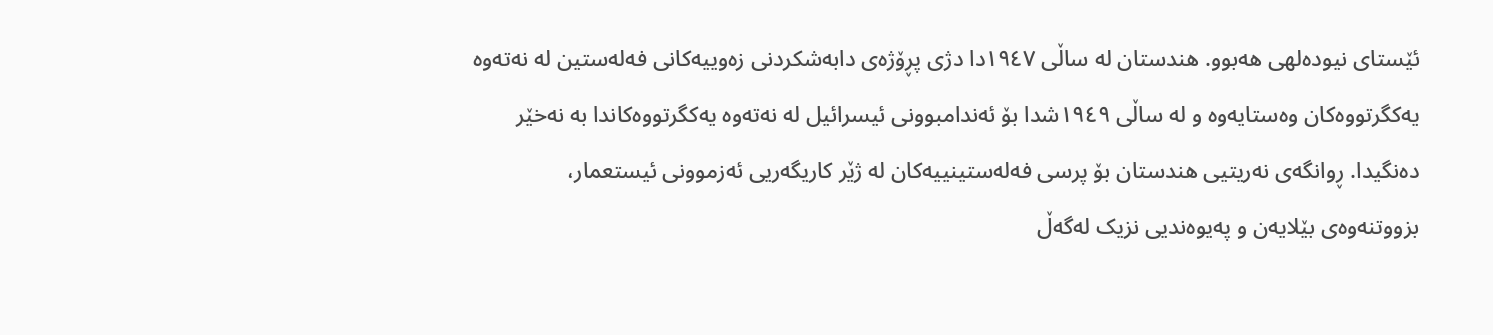ئێستای نیودەلهی هەبوو. هندستان لە ساڵی ١٩٤٧دا دژی پڕۆژەی دابەشکردنی زەوییەکانی فەلەستین لە نەتەوە یەکگرتووەکان وەستایەوە و لە ساڵی ١٩٤٩شدا بۆ ئەندامبوونی ئیسرائیل لە نەتەوە یەکگرتووەکاندا بە نەخێر دەنگیدا. ڕوانگەی نەریتیی هندستان بۆ پرسی فەلەستینییەکان لە ژێر کاریگەریی ئەزموونی ئیستعمار، بزووتنەوەی بێلایەن و پەیوەندیی نزیک لەگەڵ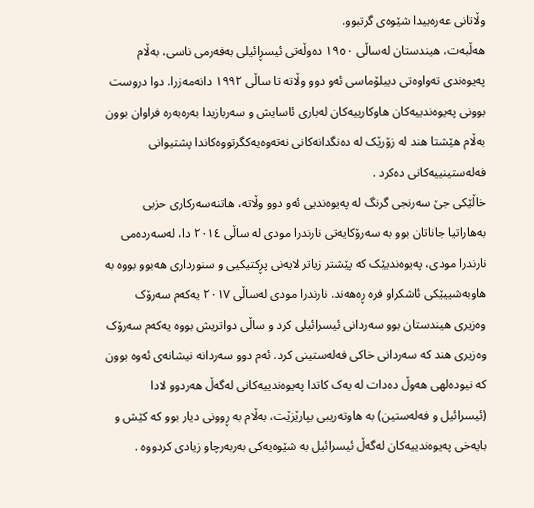وڵاتانی عەرەبیدا شێوەی گرتبوو.
هەڵبەت، هیندستان لەساڵی ١٩٥٠ دەوڵەتی ئیسڕائیلی بەفەرمی ناسی، بەڵام پەیوەندی تەواوەتی دیبلۆماسی ئەو دوو وڵاتە تا ساڵی ١٩٩٢ دانەمەزرا. دوا دروست بوونی پەیوەندییەکان هاوکارییەکان لەباری ئاسایش و سەربازیدا بەرەبەرە فراوان بوون بەڵام هێشتا هند لە زۆرێک لە دەنگدانەکانی نەتەوەیەکگرتووەکاندا پشتیوانی فەلەستینییەکانی دەکرد .
خاڵێکی جێ سەرنجی گرنگ لە پەیوەندیی ئەو دوو وڵاتە، هاتنەسەرکاری حزبی بەهاراتیا جاناتان بوو بە سەرۆکایەتی نارندرا مودی لە ساڵی ٢٠١٤ دا، لەسەردەمی نارندرا مودی، پەیوەندیێک کە پێشتر زیاتر لایەنی پڕکتیکیی و سنورداری هەبوو بووە بە هاوبەشییێکی ئاشکراو فرە ڕەهەند. نارندرا مودی لەساڵی ٢٠١٧ یەکەم سەرۆک وەزیری هیندستان بوو سەردانی ئیسرائیلی کرد و ساڵی دواتریش بووە یەکەم سەرۆک وەزیری هند کە سەردانی خاکی فەلەستینی کرد. ئەم دوو سەردانە نیشانەی ئەوە بوون کە نیودەلهی هەوڵ دەدات لە یەک کاتدا پەیوەندییەکانی لەگەڵ هەردوو لادا (ئیسرائیل و فەلەستین) بە هاوتەریبی بپارێزێت، بەڵام بە ڕوونی دیار بوو کە کێش و بایەخی پەیوەندییەکان لەگەڵ ئیسرائیل بە شێوەیەکی بەربەرچاو زیادی کردووە .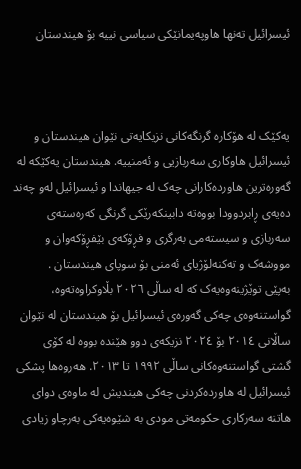ئیسرائیل تەنها هاوپەیمانێکی سیاسی نییە بۆ هیندستان



یەکێک لە هۆکارە گرنگەکانی نزیکایەتی نێوان هیندستان و ئیسرائیل هاوکاری سەربازیی و ئەمنییە. هیندستان یەکێکە لە گەورەترین هاوردەکارانی چەک لە جیهاندا و ئیسرائیل لەو چەند دەیەی ڕابردوودا بووەتە دابینکەرێکی گرنگی کەرەستەی سەربازی و سیستەمی بەرگری و فڕۆکەی بێفڕۆکەوان و مووشەک و تەکنەلۆژیای ئەمنی بۆ سوپای هیندستان .
بەپێی توێژینەوەیەک کە لە ساڵی ٢٠٢٦ بڵاوکراوەتەوە، گواستنەوەی چەکی گەورەی ئیسرائیل بۆ هیندستان لە نێوان ساڵانی ٢٠١٤ بۆ ٢٠٢٤ نزیکەی دوو هێندە بووە لە کۆی گشتی گواستنەوەکانی ساڵی ١٩٩٢ تا ٢٠١٣. هەروەها پشکی ئیسرائیل لە هاوردەکردنی چەکی هیندیش لە ماوەی دوای هاتنە سەرکاری حکومەتی مودی بە شێوەیەکی بەرچاو زیادی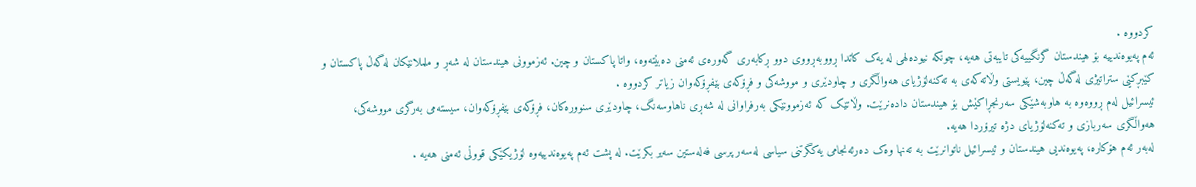کردووە .
ئەم پەیوەندییە بۆ هیندستان گرنگییەکی تایبەتی هەیە، چونکە نیودەلهی لە یەک کاتدا ڕووبەڕووی دوو ڕکابەری گەورەی ئەمنی دەبێتەوە، واتا پاکستان و چین. ئەزموونی هیندستان لە شەڕ و ململانێکان لەگەڵ پاکستان و کێبڕکێی ستراتیژی لەگەڵ چین، پێویستی وڵاتەکەی بە تەکنەلۆژیای هەواڵگری و چاودێری و مووشەکی و فڕۆکەی بێفڕۆکەوان زیاتر کردووە .
ئیسرائیل لەم ڕووەوە بە هاوبەشێکی سەرنجڕاکێش بۆ هیندستان دادەنرێت. وڵاتێک کە ئەزموونێکی بەرفراوانی لە شەڕی ناهاوسەنگ، چاودێری سنوورەکان، فڕۆکەی بێفڕۆکەوان، سیستەمی بەرگری مووشەکی، هەواڵگری سەربازی و تەکنەلۆژیای دژە تیرۆردا هەیە.
لەبەر ئەم هۆکارە، پەیوەندیی هیندستان و ئیسرائیل ناتوانرێت بە تەنها وەک دەرئەنجامی یەکگرتنی سیاسی لەسەر پرسی فەلەستین سەیر بکرێت. لە پشت ئەم پەیوەندییەوە لۆژیکێکی قووڵی ئەمنی هەیە .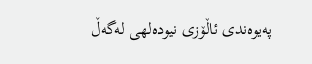پەیوەندی ئاڵۆزی نیودەلهی لەگەڵ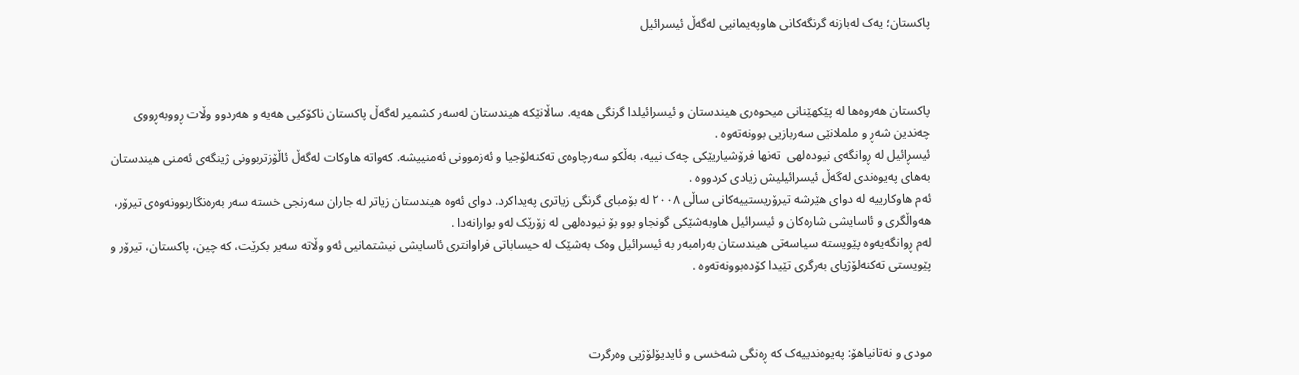پاکستان؛ یەک لەبازنە گرنگەکانی هاوپەیمانیی لەگەڵ ئیسرائیل



پاکستان هەروەها لە پێکهێنانی میحوەری هیندستان و ئیسرائیلدا گرنگی هەیە. ساڵانێکە هیندستان لەسەر کشمیر لەگەڵ پاکستان ناکۆکیی هەیە و هەردوو وڵات ڕووبەڕووی چەندین شەڕ و ململانێی سەربازیی بوونەتەوە .
ئیسڕائیل لە ڕوانگەی نیودەلهی  تەنها فرۆشیاریێکی چەک نییە، بەڵکو سەرچاوەی تەکنەلۆجیا و ئەزموونی ئەمنییشە. کەواتە هاوکات لەگەڵ ئاڵۆزتربوونی ژینگەی ئەمنی هیندستان بەهای پەیوەندی لەگەڵ ئیسرائیلیش زیادی کردووە .
ئەم هاوکارییە لە دوای هێرشە تیرۆریستییەکانی ساڵی ٢٠٠٨ لە بۆمبای گرنگی زیاتری پەیداکرد. دوای ئەوە هیندستان زیاتر لە جاران سەرنجی خستە سەر بەرەنگاربوونەوەی تیرۆر، هەواڵگری و ئاسایشی شارەکان و ئیسرائیل هاوبەشێکی گونجاو بوو بۆ نیودەلهی لە زۆرێک لەو بوارانەدا .
لەم ڕوانگەیەوە پێویستە سیاسەتی هیندستان بەرامبەر بە ئیسرائیل وەک بەشێک لە حیساباتی فراوانتری ئاسایشی نیشتمانیی ئەو وڵاتە سەیر بکرێت، کە چین، پاکستان، تیرۆر و پێویستی تەکنەلۆژیای بەرگری تێیدا کۆدەبوونەتەوە .



مودی و نەتانیاهۆ: پەیوەندییەک کە ڕەنگی شەخسی و ئایدیۆلۆژیی وەرگرت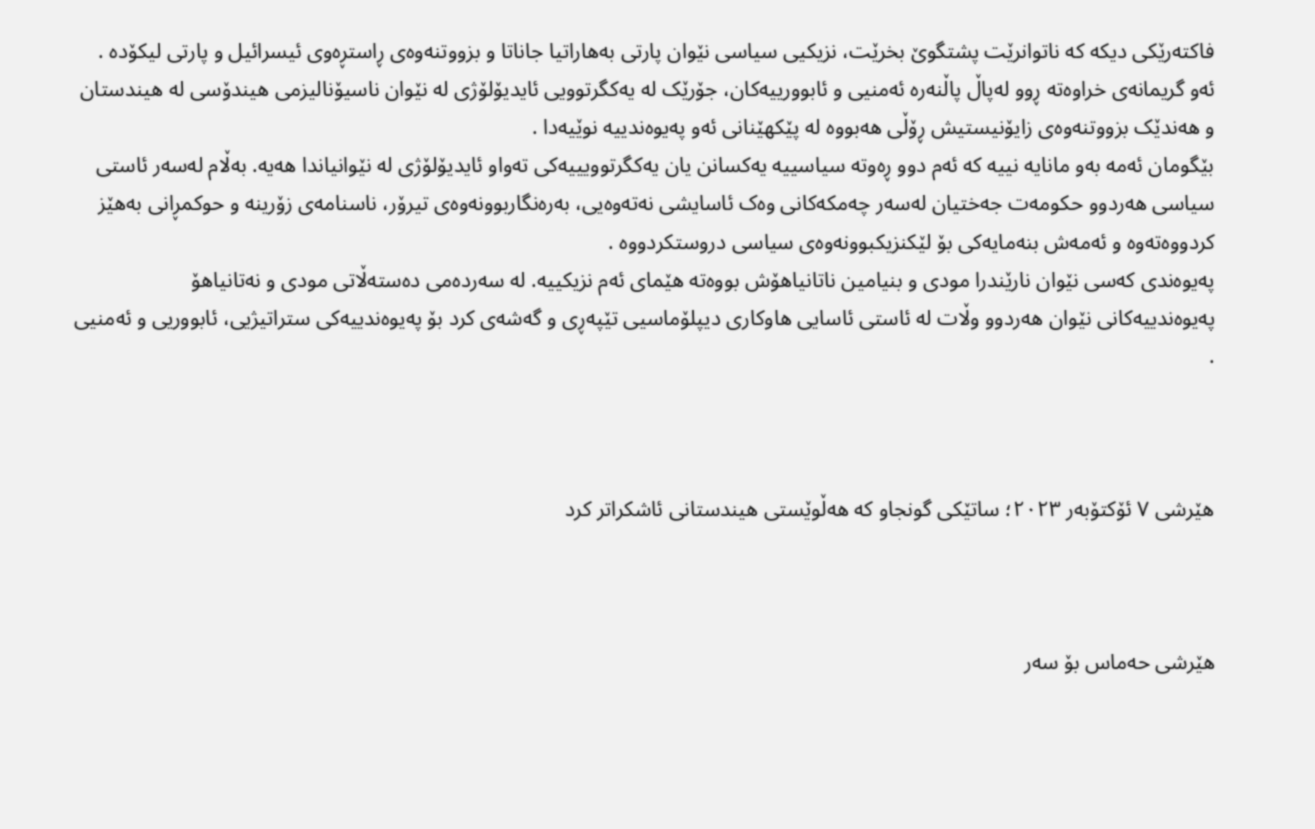فاکتەرێکی دیکە کە ناتوانرێت پشتگوێ بخرێت، نزیکیی سیاسی نێوان پارتی بەهاراتیا جاناتا و بزووتنەوەی ڕاستڕەوی ئیسرائیل و پارتی لیکۆدە .
ئەو گریمانەی خراوەتە ڕوو لەپاڵ پاڵنەرە ئەمنیی و ئابوورییەکان، جۆرێک لە یەکگرتوویی ئایدیۆلۆژی لە نێوان ناسیۆنالیزمی هیندۆسی لە هیندستان و هەندێک بزووتنەوەی زایۆنیستیش ڕۆڵی هەبووە لە پێکهێنانی ئەو پەیوەندییە نوێیەدا .
بێگومان ئەمە بەو مانایە نییە کە ئەم دوو ڕەوتە سیاسییە یەکسانن یان یەکگرتوویییەکی تەواو ئایدیۆلۆژی لە نێوانیاندا هەیە. بەڵام لەسەر ئاستی سیاسی هەردوو حکومەت جەختیان لەسەر چەمکەکانی وەک ئاسایشی نەتەوەیی، بەرەنگاربوونەوەی تیرۆر، ناسنامەی زۆرینە و حوکمڕانی بەهێز کردووەتەوە و ئەمەش بنەمایەکی بۆ لێکنزیکبوونەوەی سیاسی دروستکردووە .
پەیوەندی کەسی نێوان نارێندرا مودی و بنیامین ناتانیاهۆش بووەتە هێمای ئەم نزیکییە. لە سەردەمی دەستەڵاتی مودی و نەتانیاهۆ پەیوەندییەکانی نێوان هەردوو وڵات لە ئاستی ئاسایی هاوکاری دیپلۆماسیی تێپەڕی و گەشەی کرد بۆ پەیوەندییەکی ستراتیژیی، ئابووریی و ئەمنیی .



هێرشی ٧ ئۆکتۆبەر ٢٠٢٣؛ ساتێکی گونجاو کە هەڵوێستی هیندستانی ئاشکراتر کرد



هێرشی حەماس بۆ سەر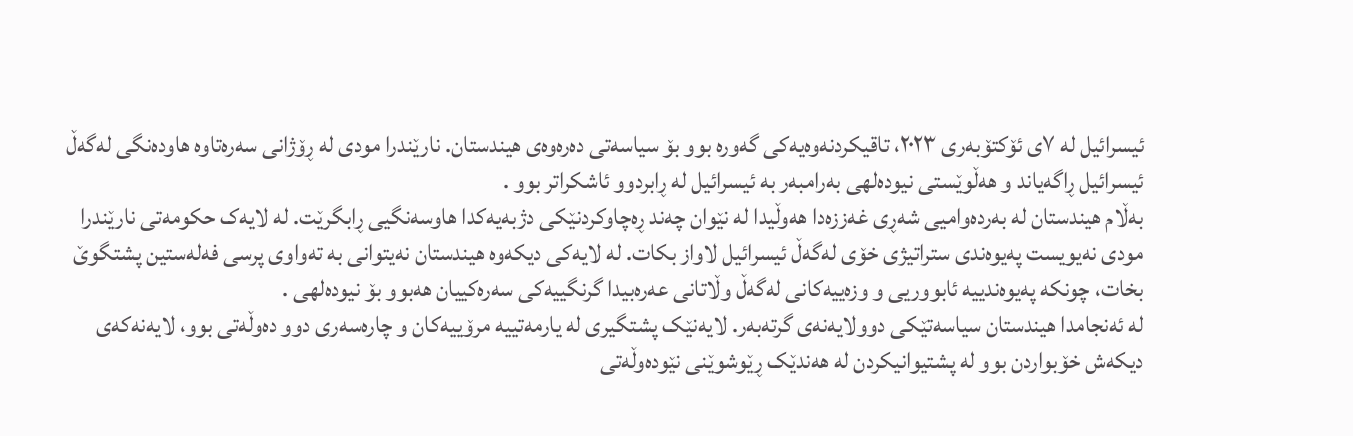ئیسرائیل لە ٧ی ئۆکتۆبەری ٢٠٢٣، تاقیکردنەوەیەکی گەورە بوو بۆ سیاسەتی دەرەوەی هیندستان. نارێندرا مودی لە ڕۆژانی سەرەتاوە هاودەنگی لەگەڵ ئیسرائیل ڕاگەیاند و هەڵوێستی نیودەلهی بەرامبەر بە ئیسرائیل لە ڕابردوو ئاشکراتر بوو .
بەڵام هیندستان لە بەردەوامیی شەڕی غەززەدا هەوڵیدا لە نێوان چەند ڕەچاوکردنێکی دژبەیەکدا هاوسەنگیی ڕابگرێت. لە لایەک حکومەتی نارێندرا مودی نەیویست پەیوەندی ستراتیژی خۆی لەگەڵ ئیسرائیل لاواز بکات. لە لایەکی دیکەوە هیندستان نەیتوانی بە تەواوی پرسی فەلەستین پشتگوێ بخات، چونکە پەیوەندییە ئابووریی و وزەییەکانی لەگەڵ وڵاتانی عەرەبیدا گرنگییەکی سەرەکییان هەبوو بۆ نیودەلهی .
لە ئەنجامدا هیندستان سیاسەتێکی دوولایەنەی گرتەبەر. لایەنێک پشتگیری لە یارمەتییە مرۆییەکان و چارەسەری دوو دەوڵەتی بوو، لایەنەکەی دیکەش خۆبواردن بوو لە پشتیوانیکردن لە هەندێک ڕێوشوێنی نێودەوڵەتی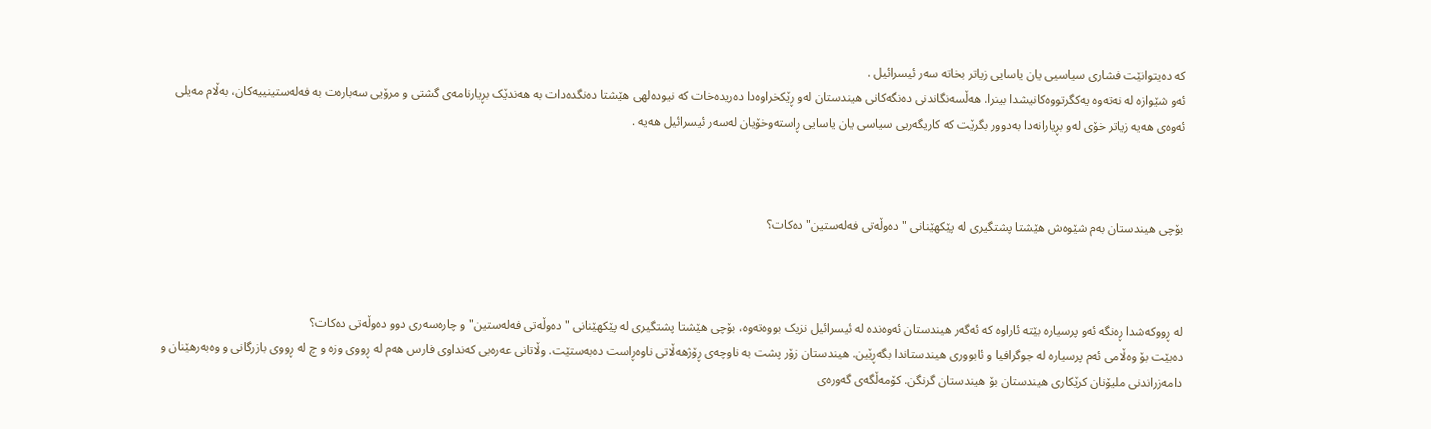کە دەیتوانێت فشاری سیاسیی یان یاسایی زیاتر بخاتە سەر ئیسرائیل .
ئەو شێوازە لە نەتەوە یەکگرتووەکانیشدا بینرا. هەڵسەنگاندنی دەنگەکانی هیندستان لەو ڕێکخراوەدا دەریدەخات کە نیودەلهی هێشتا دەنگدەدات بە هەندێک بڕیارنامەی گشتی و مرۆیی سەبارەت بە فەلەستینییەکان، بەڵام مەیلی ئەوەی هەیە زیاتر خۆی لەو بڕیارانەدا بەدوور بگرێت کە کاریگەریی سیاسی یان یاسایی ڕاستەوخۆیان لەسەر ئیسرائیل هەیە .



بۆچی هیندستان بەم شێوەش هێشتا پشتگیری لە پێکهێنانی "دەوڵەتی فەلەستین" دەکات؟



لە ڕووکەشدا ڕەنگە ئەو پرسیارە بێتە ئاراوە کە ئەگەر هیندستان ئەوەندە لە ئیسرائیل نزیک بووەتەوە، بۆچی هێشتا پشتگیری لە پێکهێنانی "دەوڵەتی فەلەستین" و چارەسەری دوو دەوڵەتی دەکات؟
دەبێت بۆ وەڵامی ئەم پرسیارە لە جوگرافیا و ئابووری هیندستاندا بگەڕێین. هیندستان زۆر پشت بە ناوچەی ڕۆژهەڵاتی ناوەڕاست دەبەستێت. وڵاتانی عەرەبی کەنداوی فارس هەم لە ڕووی وزە و چ لە ڕووی بازرگانی و وەبەرهێنان و دامەزراندنی ملیۆنان کرێکاری هیندستان بۆ هیندستان گرنگن. کۆمەڵگەی گەورەی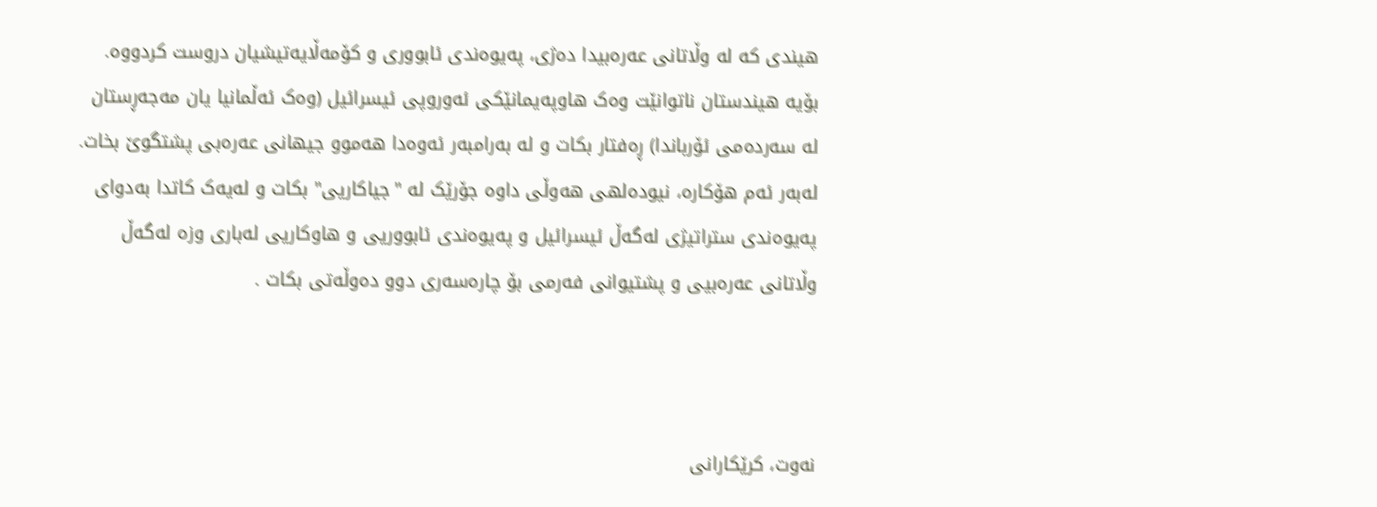هیندی کە لە وڵاتانی عەرەبیدا دەژی، پەیوەندی ئابووری و کۆمەڵایەتیشیان دروست کردووە.
بۆیە هیندستان ناتوانێت وەک هاوپەیمانێکی ئەوروپی ئیسرائیل (وەک ئەڵمانیا یان مەجەڕستان لە سەردەمی ئۆرباندا) ڕەفتار بکات و لە بەرامبەر ئەوەدا هەموو جیهانی عەرەبی پشتگوێ بخات.
لەبەر ئەم هۆکارە، نیودەلهی هەوڵی داوە جۆرێک لە "جیاکاریی" بکات و لەیەک کاتدا بەدوای پەیوەندی ستراتیژی لەگەڵ ئیسرائیل و پەیوەندی ئابووریی و هاوکاریی لەباری وزە لەگەڵ وڵاتانی عەرەبیی و پشتیوانی فەرمی بۆ چارەسەری دوو دەوڵەتی بکات .



نەوت، کرێکارانی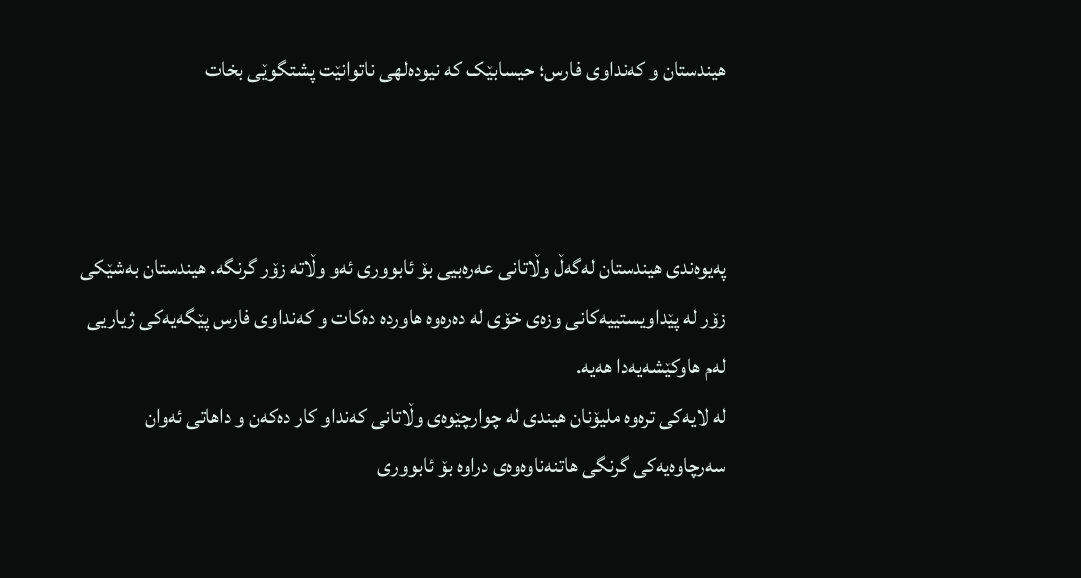هیندستان و کەنداوی فارس؛ حیسابێک کە نیودەلهی ناتوانێت پشتگوێی بخات



پەیوەندی هیندستان لەگەڵ وڵاتانی عەرەبیی بۆ ئابووری ئەو وڵاتە زۆر گرنگە. هیندستان بەشێکی زۆر لە پێداویستییەکانی وزەی خۆی لە دەرەوە هاوردە دەکات و کەنداوی فارس پێگەیەکی ژیاریی لەم هاوکێشەیەدا هەیە.
لە لایەکی ترەوە ملیۆنان هیندی لە چوارچێوەی وڵاتانی کەنداو کار دەکەن و داهاتی ئەوان سەرچاوەیەکی گرنگی هاتنەناوەوەی دراوە بۆ ئابووری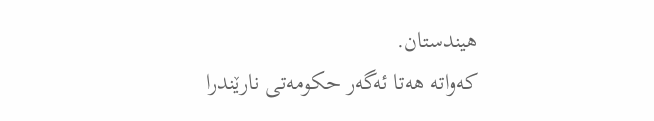هیندستان.
کەواتە هەتا ئەگەر حکومەتی نارێندرا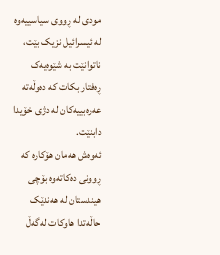مودی لە ڕووی سیاسییەوە لە ئیسرائیل نزیک بێت، ناتوانێت بە شێوەیەک ڕەفتار بکات کە دەوڵەتە عەرەبییەکان لە دژی خۆیدا دابنێت.
ئەوەش هەمان هۆکارە کە ڕوونی دەکاتەوە بۆچی هیندستان لە هەندێک حاڵەتدا هاوکات لەگەڵ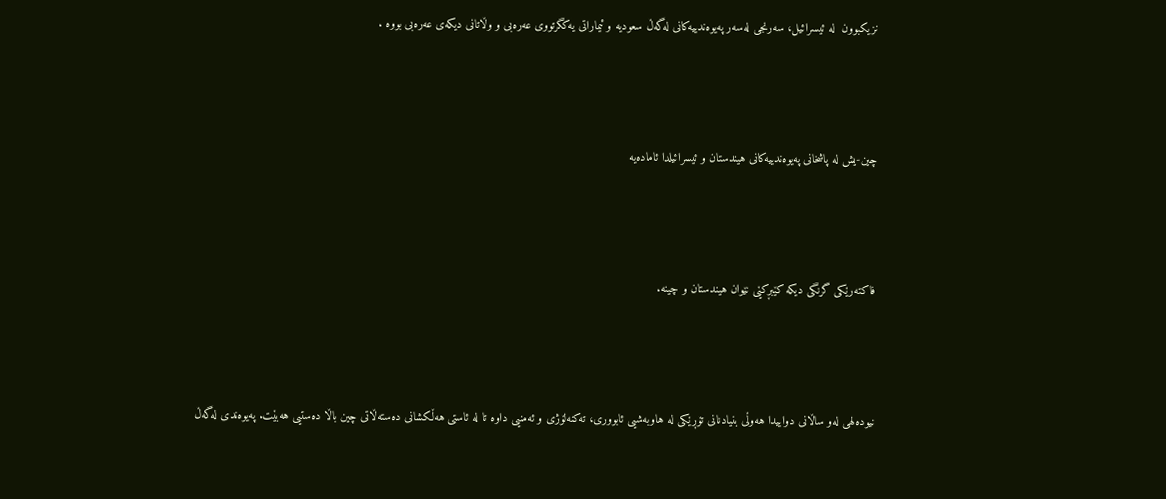نزیکبوون  لە ئیسرائیل، سەرنجی لەسەر پەیوەندییەکانی لەگەڵ سعودیە و ئیماراتی یەکگرتووی عەرەبی و وڵاتانی دیکەی عەرەبی بووە .



چین-یش لە پاشخانی پەیوەندییەکانی هیندستان و ئیسرائیلدا ئامادەیە



فاکتەرێکی گرنگی دیکە کێبڕکێی نێوان هیندستان و چینە.



نیودەلهی لەو ساڵانی دواییدا هەوڵی بنیادنانی تۆڕێکی لە هاوبەشیی ئابووری، تەکنەلۆژی و ئەمنیی داوە تا لە ئاستی هەڵکشانی دەستەڵاتی چین باڵا دەستیی هەبێت. پەیوەندی لەگەڵ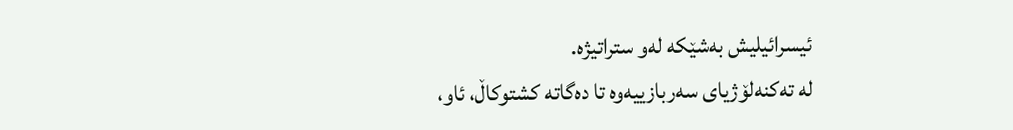ئیسرائیلیش بەشێکە لەو ستراتیژە.
لە تەکنەلۆژیای سەربازییەوە تا دەگاتە کشتوکاڵ، ئاو،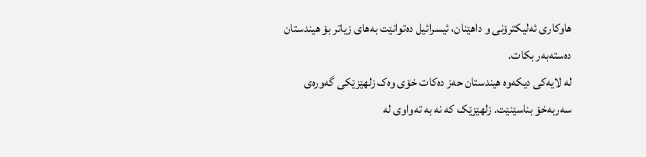هاوکاری ئەلیکترۆنی و داهێنان، ئیسرائیل دەتوانێت بەهای زیاتر بۆ هیندستان دەستەبەر بکات.
لە لایەکی دیکەوە هیندستان حەز دەکات خۆی وەک زلهێزێکی گەورەی سەربەخۆ بناسێنێت. زلهێزێک که نه بە تەواوی له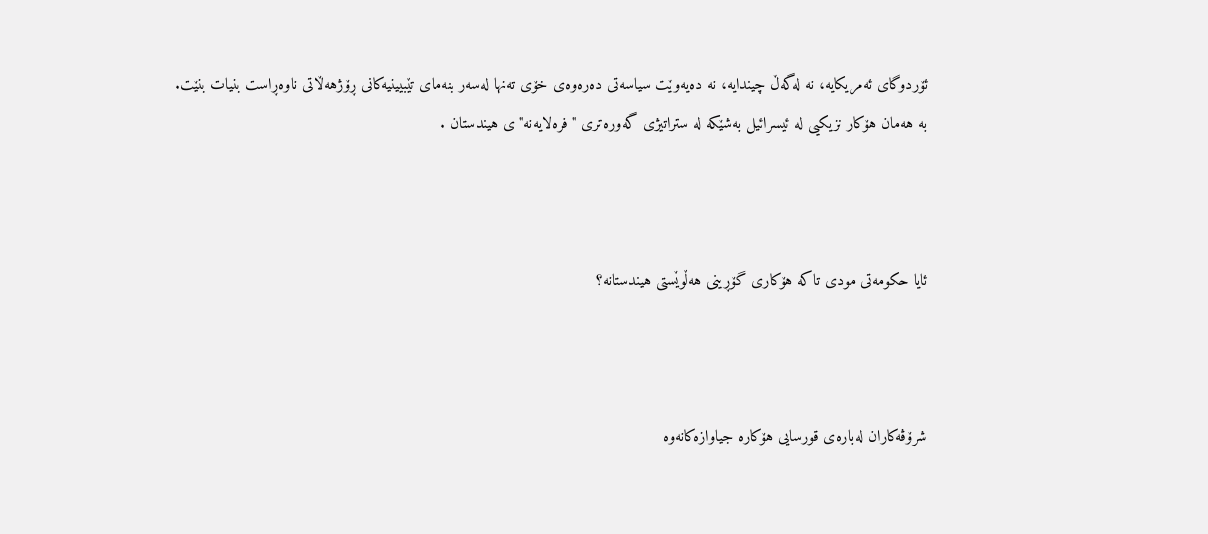ئۆردوگای ئەمریکایه، نه لەگەڵ چیندایە، نه دەیەوێت سیاسەتی دەرەوەی خۆی تەنها لەسەر بنەمای تێبیینیەکانی ڕۆژهەڵاتی ناوەڕاست بنیات بنێت.
بە هەمان هۆکار نزیکیی لە ئیسرائیل بەشێکە لە ستراتیژی گەورەتری "فرەلایەنە"ی هیندستان .



ئایا حکومەتی مودی تاکە هۆکاری گۆڕینی هەڵوێستی هیندستانە؟



شرۆڤەکاران لەبارەی قورسایی هۆکارە جیاوازەکانەوە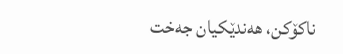ناکۆکن، هەندێکیان جەخت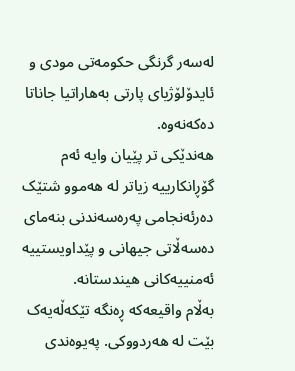لەسەر گرنگی حکومەتی مودی و ئایدۆلۆژیای پارتی بەهاراتیا جاناتا دەکەنەوە.
هەندێکی تر پێیان وایە ئەم گۆڕانکارییە زیاتر لە هەموو شتێک دەرئەنجامی پەرەسەندنی بنەمای دەسەڵاتی جیهانی و پێداویستییە ئەمنییەکانی هیندستانە.
بەڵام واقیعەکە ڕەنگە تێکەڵەیەک بێت لە هەردووکی. پەیوەندی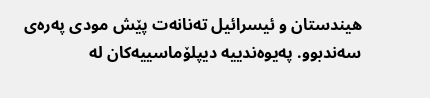هیندستان و ئیسرائیل تەنانەت پێش مودی پەرەی سەندبوو. پەیوەندییە دیپلۆماسییەکان لە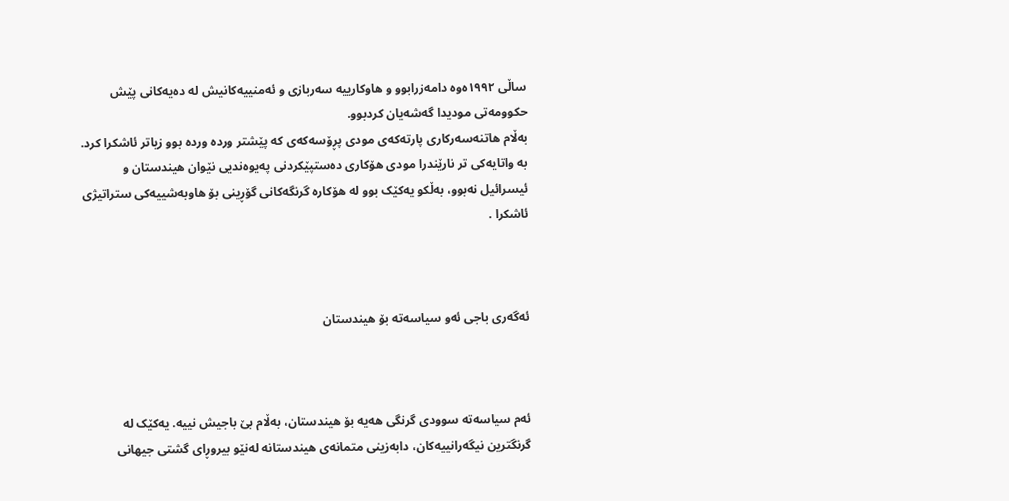ساڵی ١٩٩٢ەوە دامەزرابوو و هاوکارییە سەربازی و ئەمنییەکانیش لە دەیەکانی پێش حکوومەتی مودیدا گەشەیان کردبوو.
بەڵام هاتنەسەرکاری پارتەکەی مودی پڕۆسەکەی کە پێشتر وردە وردە بوو زیاتر ئاشکرا کرد.
بە واتایەکی تر نارێندرا مودی هۆکاری دەستپێکردنی پەیوەندیی نێوان هیندستان و ئیسرائیل نەبوو، بەڵکو یەکێک بوو لە هۆکارە گرنگەکانی گۆڕینی بۆ هاوبەشییەکی ستراتیژی ئاشکرا .



ئەگەری باجی ئەو سیاسەتە بۆ هیندستان



ئەم سیاسەتە سوودی گرنگی هەیە بۆ هیندستان، بەڵام بێ باجیش نییە. یەکێک لە گرنگترین نیگەرانییەکان، دابەزینی متمانەی هیندستانە لەنێو بیروڕای گشتی جیهانی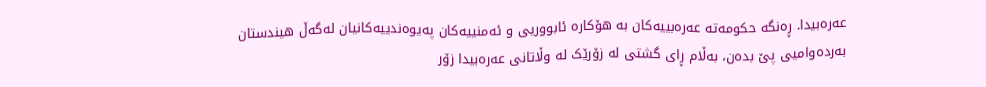عەرەبیدا. ڕەنگە حکومەتە عەرەبییەکان بە هۆکارە ئابووریی و ئەمنییەکان پەیوەندییەکانیان لەگەڵ هیندستان بەردەوامیی پێ بدەن، بەڵام ڕای گشتی لە زۆرێک لە وڵاتانی عەرەبیدا زۆر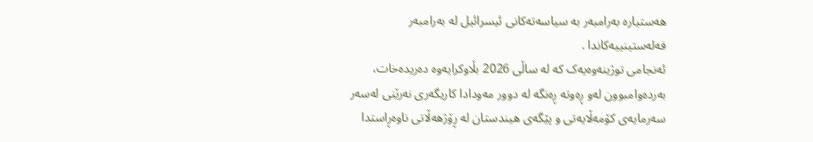هەستیارە بەرامبەر بە سیاسەتەکانی ئیسرائیل لە بەرامبەر فەلەستینییەکاندا .
ئەنجامی توژینەوەیەک کە لە ساڵی 2026 بڵاوکرایەوە دەریدەخات، بەردەوامبوون لەو ڕەوتە ڕەنگە لە دوور مەودادا کاریگەری نەرێنی لەسەر سەرمایەی کۆمەڵایەتی و پێگەی هیندستان لە ڕۆژهەڵاتی ناوەڕاستدا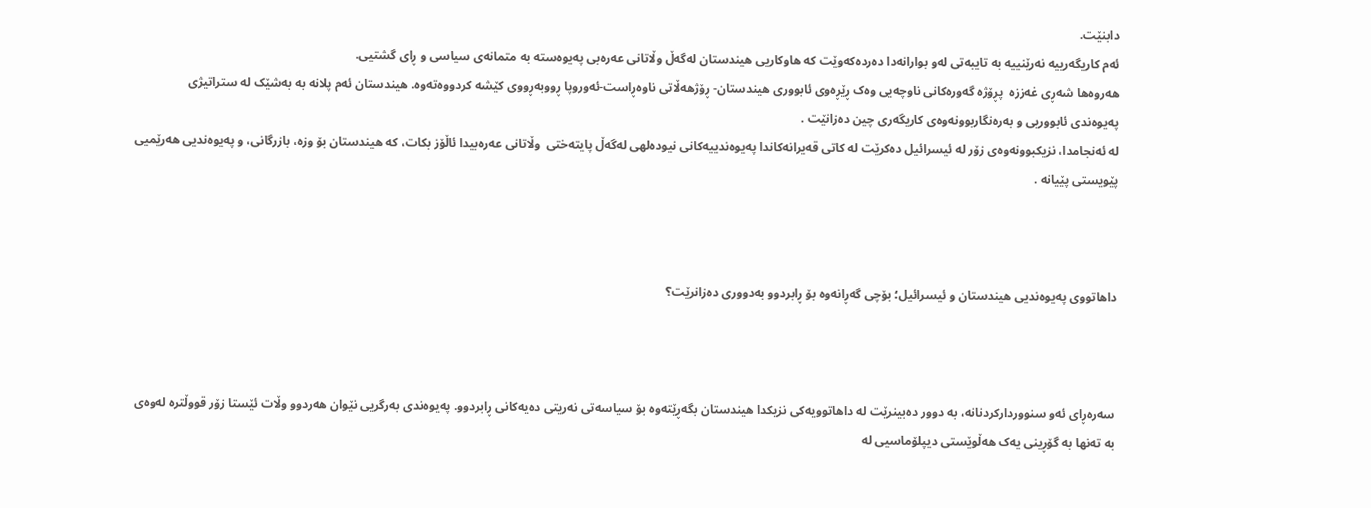دابنێت.
ئەم کاریگەرییە نەرێنییە بە تایبەتی لەو بوارانەدا دەردەکەوێت کە هاوکاریی هیندستان لەگەڵ وڵاتانی عەرەبی پەیوەستە بە متمانەی سیاسی و ڕای گشتیی.
هەروەها شەڕی غەززە  پڕۆژە گەورەکانی ناوچەیی وەک ڕێڕەوی ئابووری هیندستان- ڕۆژهەڵاتی ناوەڕاست-ئەوروپا ڕووبەڕووی کێشە کردووەتەوە. هیندستان ئەم پلانە بە بەشێک لە ستراتیژی  پەیوەندی ئابووریی و بەرەنگاربوونەوەی کاریگەری چین دەزانێت .
لە ئەنجامدا، نزیکبوونەوەی زۆر لە ئیسرائیل دەکرێت لە کاتی قەیرانەکاندا پەیوەندییەکانی نیودەلهی لەگەڵ پایتەختی  وڵاتانی عەرەبیدا ئاڵۆز بکات، کە هیندستان بۆ وزە، بازرگانی، و پەیوەندیی هەرێمیی پێویستی پێیانە .



داهاتووی پەیوەندیی هیندستان و ئیسرائیل؛ بۆچی گەڕانەوە بۆ ڕابردوو بەدووری دەزانرێت؟



سەرەڕای ئەو سنووردارکردنانە، بە دوور دەبینرێت لە داهاتوویەکی نزیکدا هیندستان بگەڕێتەوە بۆ سیاسەتی نەریتی دەیەکانی ڕابردوو. پەیوەندی بەرگریی نێوان هەردوو وڵات ئێستا زۆر قووڵترە لەوەی بە تەنها بە گۆڕینی یەک هەڵوێستی دیپلۆماسیی لە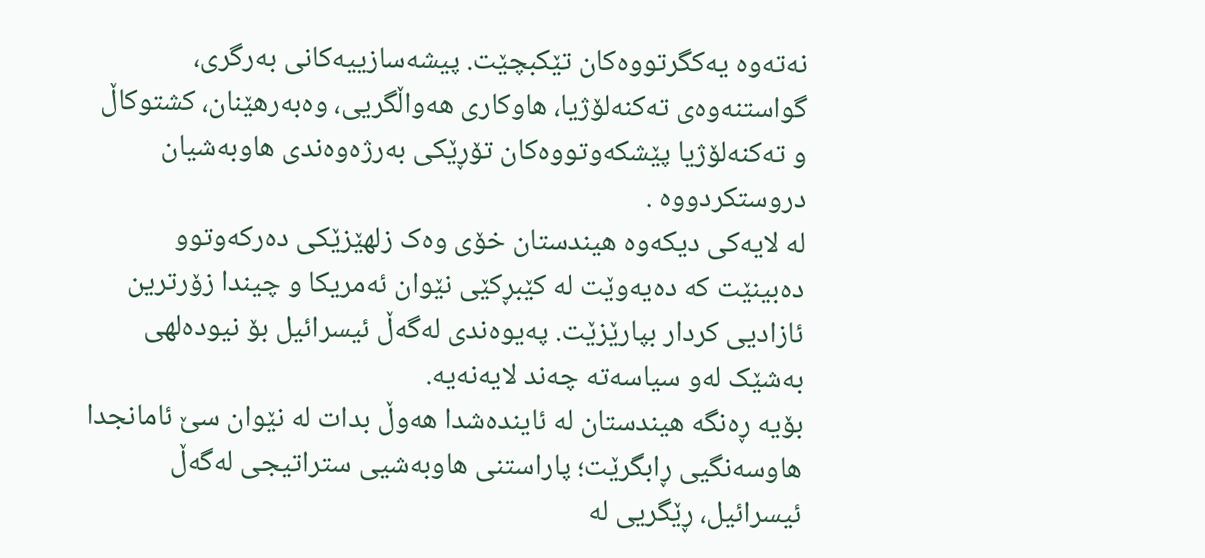نەتەوە یەکگرتووەکان تێکبچێت. پیشەسازییەکانی بەرگری، گواستنەوەی تەکنەلۆژیا، هاوکاری هەواڵگریی، وەبەرهێنان، کشتوکاڵ و تەکنەلۆژیا پێشکەوتووەکان تۆڕێکی بەرژەوەندی هاوبەشیان دروستکردووە .
لە لایەکی دیکەوە هیندستان خۆی وەک زلهێزێکی دەرکەوتوو دەبینێت کە دەیەوێت لە کێبڕکێی نێوان ئەمریکا و چیندا زۆرترین ئازادیی کردار بپارێزێت. پەیوەندی لەگەڵ ئیسرائیل بۆ نیودەلهی بەشێک لەو سیاسەتە چەند لایەنەیە.
بۆیە ڕەنگە هیندستان لە ئایندەشدا هەوڵ بدات لە نێوان سێ ئامانجدا هاوسەنگیی ڕابگرێت؛ پاراستنی هاوبەشیی ستراتیجی لەگەڵ ئیسرائیل، ڕێگریی لە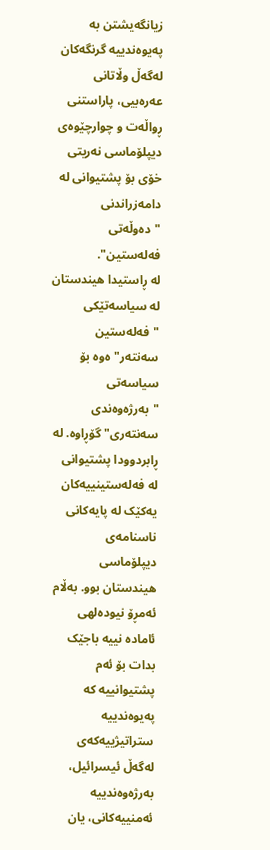زیانگەیشتن بە پەیوەندییە گرنگەکان لەگەڵ وڵاتانی عەرەبیی، پاراستنی ڕواڵەت و چوارچێوەی دیپلۆماسی نەریتی خۆی بۆ پشتیوانی لە دامەزراندنی "دەوڵەتی فەلەستین".
لە ڕاستیدا هیندستان لە سیاسەتێکی "فەلەستین سەنتەر"ەوە بۆ سیاسەتی "بەرژەوەندی سەنتەری" گۆڕاوە. لە ڕابردوودا پشتیوانی لە فەلەستینییەکان یەکێک لە پایەکانی ناسنامەی دیپلۆماسی هیندستان بوو. بەڵام ئەمڕۆ نیودەلهی ئامادە نییە باجێک بدات بۆ ئەم پشتیوانییە کە پەیوەندییە ستراتیژییەکەی لەگەڵ ئیسرائیل، بەرژەوەندییە ئەمنییەکانی، یان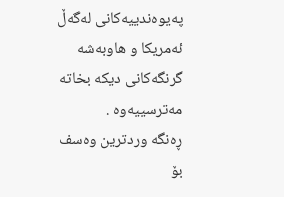پەیوەندییەکانی لەگەڵ ئەمریکا و هاوبەشە گرنگەکانی دیکە بخاتە مەترسییەوە .
ڕەنگە وردترین وەسف بۆ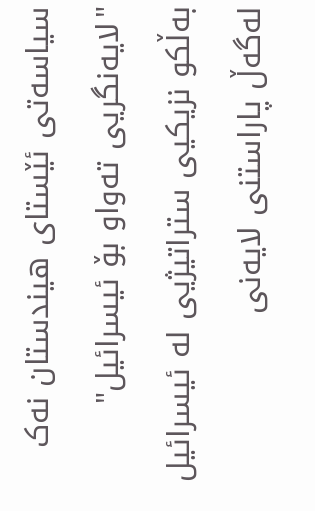سیاسەتی ئێستای هیندستان نەک "لایەنگریی تەواو بۆ ئیسرائیل" بەڵکو نزیکیی ستراتیژیی لە ئیسرائیل لەگەڵ پاراستنی لایەنی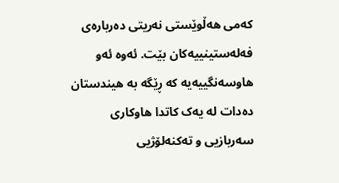کەمی هەڵوێستی نەریتی دەربارەی فەلەستینییەکان بێت. ئەوە ئەو هاوسەنگییەیە کە ڕێگە بە هیندستان دەدات لە یەک کاتدا هاوکاری سەربازیی و تەکنەلۆژیی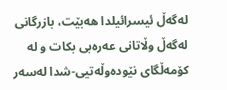لەگەڵ ئیسرائیلدا هەبێت، بازرگانی لەگەڵ وڵاتانی عەرەبی بکات و لە کۆمەڵگای نێودەوڵەتیی-شدا لەسەر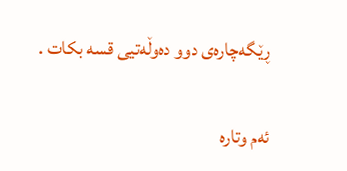ڕێگەچارەی دوو دەوڵەتیی قسە بکات .

ئەم وتارە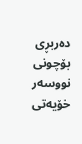دەربڕی بۆچونی نووسەر خۆیەتی